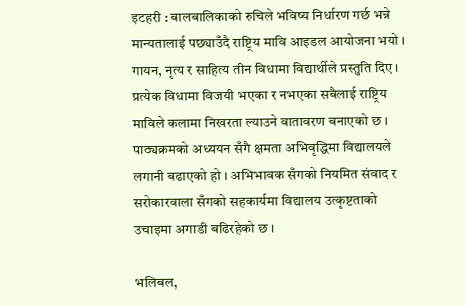इटहरी : बालबालिकाको रुचिले भविष्य निर्धारण गर्छ भन्ने मान्यतालाई पछ्याउँदै राष्ट्रिय मावि आइडल आयोजना भयो । गायन, नृत्य र साहित्य तीन विधामा विद्यार्थीले प्रस्तुति दिए । प्रत्येक विधामा विजयी भएका र नभएका सबैलाई राष्ट्रिय माविले कलामा निखरता ल्याउने वातावरण बनाएको छ । पाठ्यक्रमको अध्ययन सँगै क्षमता अभिवृद्धिमा विद्यालयले लगानी बढाएको हो । अभिभावक सँगको नियमित संवाद र सरोकारवाला सँगको सहकार्यमा विद्यालय उत्कृष्टताको उचाइमा अगाडी बढिरहेको छ ।

भलिबल,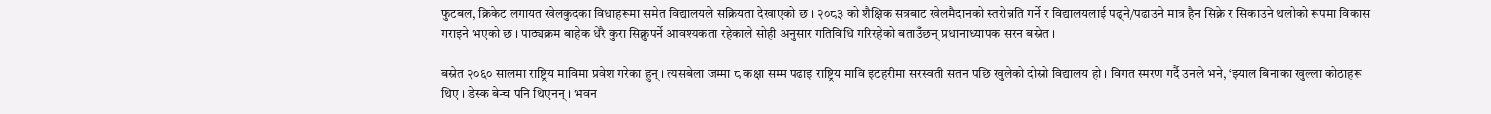फुटबल, क्रिकेट लगायत खेलकुदका विधाहरूमा समेत विद्यालयले सक्रियता देखाएको छ । २०८३ को शैक्षिक सत्रबाट खेलमैदानको स्तरोन्नति गर्ने र विद्यालयलाई पढ्ने/पढाउने मात्र हैन सिक्ने र सिकाउने थलोको रूपमा विकास गराइने भएको छ । पाठ्यक्रम बाहेक धेरै कुरा सिक्नुपर्ने आवश्यकता रहेकाले सोही अनुसार गतिविधि गरिरहेको बताउँछन् प्रधानाध्यापक सरन बस्नेत ।

बस्नेत २०६० सालमा राष्ट्रिय माविमा प्रवेश गरेका हुन् । त्यसबेला जम्मा ८ कक्षा सम्म पढाइ राष्ट्रिय मावि इटहरीमा सरस्वती सतन पछि खुलेको दोस्रो विद्यालय हो । विगत स्मरण गर्दै उनले भने, ‘झ्याल बिनाका खुल्ला कोठाहरू थिए । डेस्क बेन्च पनि थिएनन् । भवन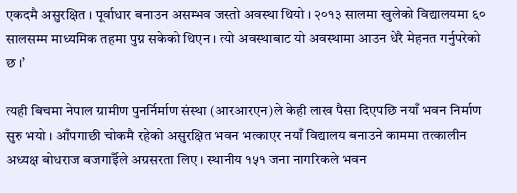एकदमै असुरक्षित । पूर्वाधार बनाउन असम्भव जस्तो अवस्था थियो । २०१३ सालमा खुलेको विद्यालयमा ६० सालसम्म माध्यमिक तहमा पुग्न सकेको थिएन । त्यो अवस्थाबाट यो अवस्थामा आउन धेरै मेहनत गर्नुपरेको छ ।’

त्यही बिचमा नेपाल ग्रामीण पुनर्निर्माण संस्था (आरआरएन)ले केही लाख पैसा दिएपछि नयाँ भवन निर्माण सुरु भयो । आँपगाछी चोकमै रहेको असुरक्षित भवन भत्काएर नयाँ विद्यालय बनाउने काममा तत्कालीन अध्यक्ष बोधराज बजगाईँले अग्रसरता लिए । स्थानीय १५१ जना नागरिकले भवन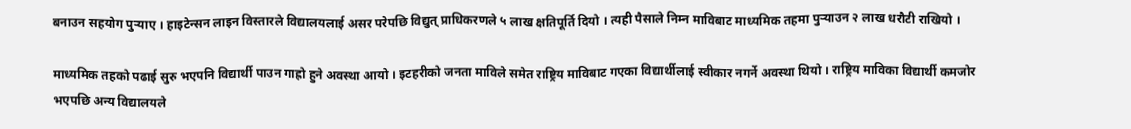बनाउन सहयोग पुर्‍याए । हाइटेन्सन लाइन विस्तारले विद्यालयलाई असर परेपछि विद्युत् प्राधिकरणले ५ लाख क्षतिपूर्ति दियो । त्यही पैसाले निम्न माविबाट माध्यमिक तहमा पुर्‍याउन २ लाख धरौटी राखियो ।

माध्यमिक तहको पढाई सुरु भएपनि विद्यार्थी पाउन गाह्रो हुने अवस्था आयो । इटहरीको जनता माविले समेत राष्ट्रिय माविबाट गएका विद्यार्थीलाई स्वीकार नगर्ने अवस्था थियो । राष्ट्रिय माविका विद्यार्थी कमजोर भएपछि अन्य विद्यालयले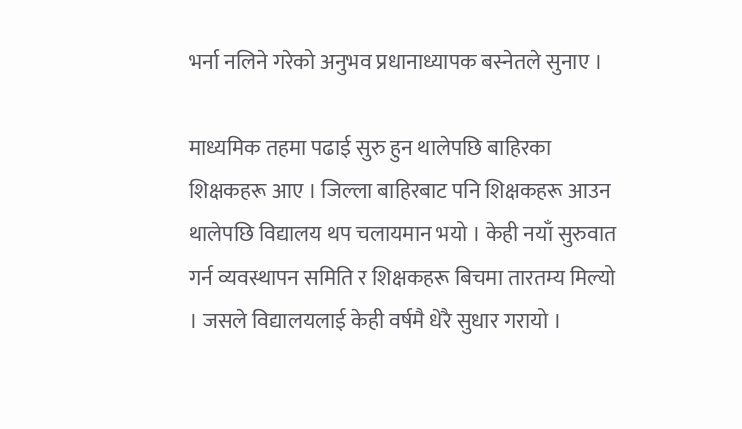भर्ना नलिने गरेको अनुभव प्रधानाध्यापक बस्नेतले सुनाए ।

माध्यमिक तहमा पढाई सुरु हुन थालेपछि बाहिरका शिक्षकहरू आए । जिल्ला बाहिरबाट पनि शिक्षकहरू आउन थालेपछि विद्यालय थप चलायमान भयो । केही नयाँ सुरुवात गर्न व्यवस्थापन समिति र शिक्षकहरू बिचमा तारतम्य मिल्यो । जसले विद्यालयलाई केही वर्षमै धेरै सुधार गरायो ।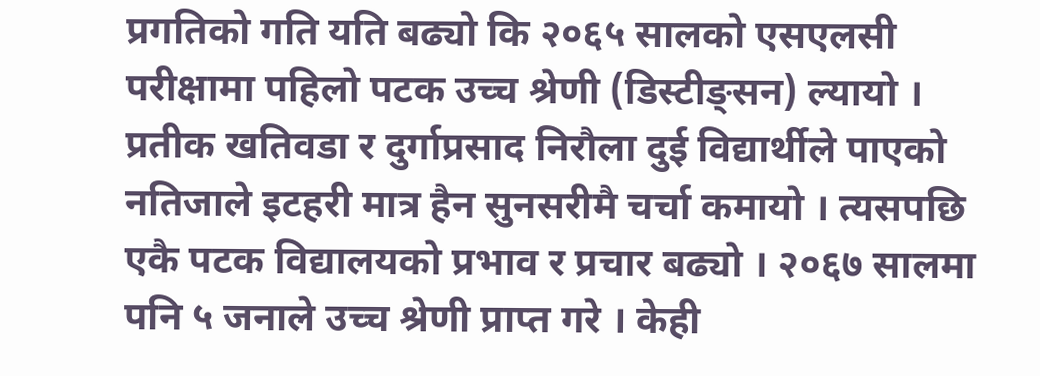प्रगतिको गति यति बढ्यो कि २०६५ सालको एसएलसी परीक्षामा पहिलो पटक उच्च श्रेणी (डिस्टीङ्सन) ल्यायो ।  प्रतीक खतिवडा र दुर्गाप्रसाद निरौला दुई विद्यार्थीले पाएको नतिजाले इटहरी मात्र हैन सुनसरीमै चर्चा कमायो । त्यसपछि एकै पटक विद्यालयको प्रभाव र प्रचार बढ्यो । २०६७ सालमा पनि ५ जनाले उच्च श्रेणी प्राप्त गरे । केही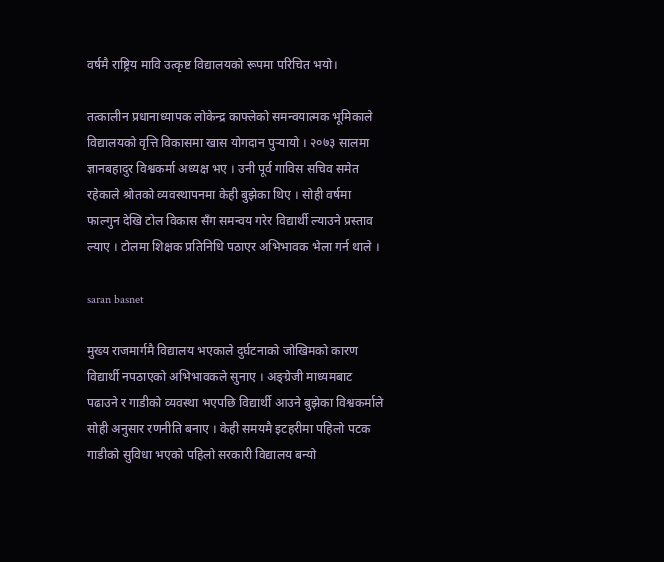वर्षमै राष्ट्रिय मावि उत्कृष्ट विद्यालयको रूपमा परिचित भयो।

तत्कालीन प्रधानाध्यापक लोकेन्द्र काफ्लेको समन्वयात्मक भूमिकाले विद्यालयको वृत्ति विकासमा खास योगदान पुर्‍यायो । २०७३ सालमा ज्ञानबहादुर विश्वकर्मा अध्यक्ष भए । उनी पूर्व गाविस सचिव समेत रहेकाले श्रोतको व्यवस्थापनमा केही बुझेका थिए । सोही वर्षमा फाल्गुन देखि टोल विकास सँग समन्वय गरेर विद्यार्थी ल्याउने प्रस्ताव ल्याए । टोलमा शिक्षक प्रतिनिधि पठाएर अभिभावक भेला गर्न थाले ।

saran basnet

मुख्य राजमार्गमै विद्यालय भएकाले दुर्घटनाको जोखिमको कारण विद्यार्थी नपठाएको अभिभावकले सुनाए । अङ्ग्रेजी माध्यमबाट पढाउने र गाडीको व्यवस्था भएपछि विद्यार्थी आउने बुझेका विश्वकर्माले सोही अनुसार रणनीति बनाए । केही समयमै इटहरीमा पहिलो पटक गाडीको सुविधा भएको पहिलो सरकारी विद्यालय बन्यो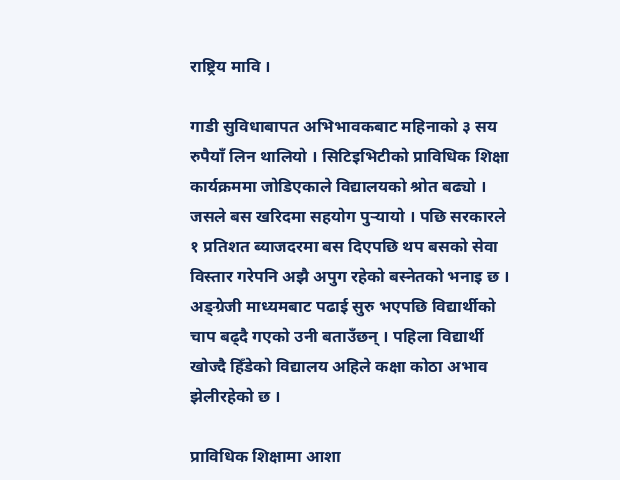राष्ट्रिय मावि ।

गाडी सुविधाबापत अभिभावकबाट महिनाको ३ सय रुपैयाँ लिन थालियो । सिटिइभिटीको प्राविधिक शिक्षा कार्यक्रममा जोडिएकाले विद्यालयको श्रोत बढ्यो । जसले बस खरिदमा सहयोग पुर्‍यायो । पछि सरकारले १ प्रतिशत ब्याजदरमा बस दिएपछि थप बसको सेवा विस्तार गरेपनि अझै अपुग रहेको बस्नेतको भनाइ छ । अङ्ग्रेजी माध्यमबाट पढाई सुरु भएपछि विद्यार्थीको चाप बढ्दै गएको उनी बताउँछन् । पहिला विद्यार्थी खोज्दै हिँडेको विद्यालय अहिले कक्षा कोठा अभाव झेलीरहेको छ ।

प्राविधिक शिक्षामा आशा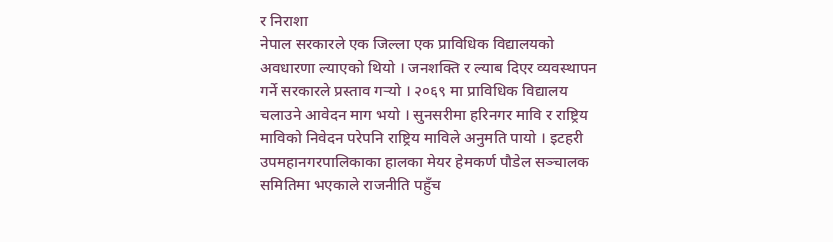र निराशा
नेपाल सरकारले एक जिल्ला एक प्राविधिक विद्यालयको अवधारणा ल्याएको थियो । जनशक्ति र ल्याब दिएर व्यवस्थापन गर्ने सरकारले प्रस्ताव गर्‍यो । २०६९ मा प्राविधिक विद्यालय चलाउने आवेदन माग भयो । सुनसरीमा हरिनगर मावि र राष्ट्रिय माविको निवेदन परेपनि राष्ट्रिय माविले अनुमति पायो । इटहरी उपमहानगरपालिकाका हालका मेयर हेमकर्ण पौडेल सञ्चालक समितिमा भएकाले राजनीति पहुँच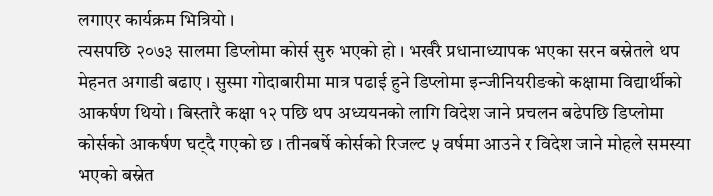लगाएर कार्यक्रम भित्रियो ।
त्यसपछि २०७३ सालमा डिप्लोमा कोर्स सुरु भएको हो । भर्खरै प्रधानाध्यापक भएका सरन बस्नेतले थप मेहनत अगाडी बढाए । सुस्मा गोदाबारीमा मात्र पढाई हुने डिप्लोमा इन्जीनियरीङको कक्षामा विद्यार्थीको आकर्षण थियो । बिस्तारै कक्षा १२ पछि थप अध्ययनको लागि विदेश जाने प्रचलन बढेपछि डिप्लोमा कोर्सको आकर्षण घट्दै गएको छ । तीनबर्षे कोर्सको रिजल्ट ५ वर्षमा आउने र विदेश जाने मोहले समस्या भएको बस्नेत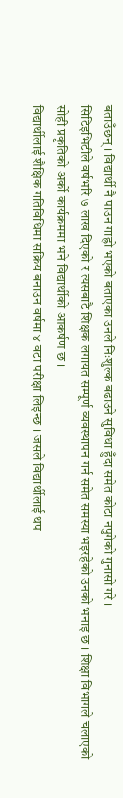बताउँछन् । विद्यार्थी नै पाउन गाह्रो भएको बताएका उनले निःशुल्क बढाउने सुविधा हुँदा समेत कोटा नपुगेको गुनासो गरे ।
सिटिइभिटीले वर्षभरि ७ लाख दिएको र त्यसबाटै शिक्षक लगायत सम्पूर्ण व्यवस्थापन गर्न समेत समस्या भइरहेको उनको भनाइ छ । शिक्षा विभागले चलाएको सोही प्रकृतिको अर्को कार्यक्रममा भने विद्यार्थीको आकर्षण छ ।
विद्यार्थीलाई शैक्षिक गतिविधिमा सक्रिय बनाउन वर्षमा ४ वटा परीक्षा लिइन्छ । जसले विद्यार्थीलाई थप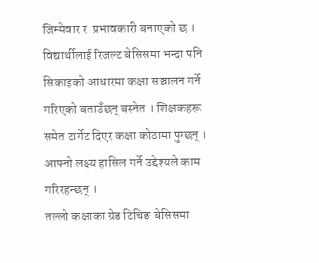जिम्मेवार र  प्रभावकारी बनाएको छ । विद्यार्थीलाई रिजल्ट बेसिसमा भन्दा पनि सिकाइको आधारमा कक्षा सञ्चालन गर्ने गरिएको बताउँछन् बस्नेत । शिक्षकहरू समेत टार्गेट दिएर कक्षा कोठामा पुग्छन् । आफ्नो लक्ष्य हासिल गर्ने उद्देश्यले काम गरिरहन्छन् ।
तल्लो कक्षाका ग्रेड टिचिङ बेसिसमा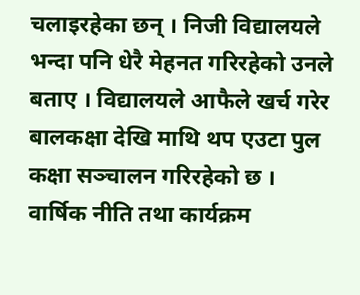चलाइरहेका छन् । निजी विद्यालयले भन्दा पनि धेरै मेहनत गरिरहेको उनले बताए । विद्यालयले आफैले खर्च गरेर बालकक्षा देखि माथि थप एउटा पुल कक्षा सञ्चालन गरिरहेको छ ।
वार्षिक नीति तथा कार्यक्रम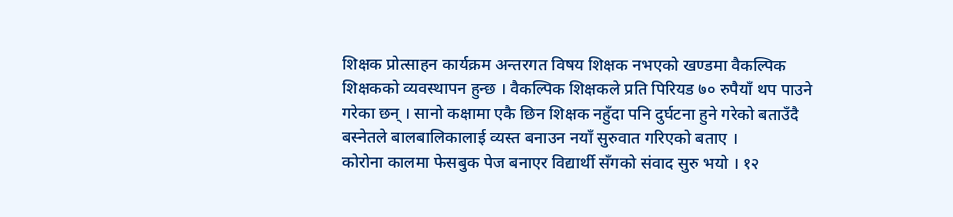शिक्षक प्रोत्साहन कार्यक्रम अन्तरगत विषय शिक्षक नभएको खण्डमा वैकल्पिक शिक्षकको व्यवस्थापन हुन्छ । वैकल्पिक शिक्षकले प्रति पिरियड ७० रुपैयाँ थप पाउने गरेका छन् । सानो कक्षामा एकै छिन शिक्षक नहुँदा पनि दुर्घटना हुने गरेको बताउँदै बस्नेतले बालबालिकालाई व्यस्त बनाउन नयाँ सुरुवात गरिएको बताए ।
कोरोना कालमा फेसबुक पेज बनाएर विद्यार्थी सँगको संवाद सुरु भयो । १२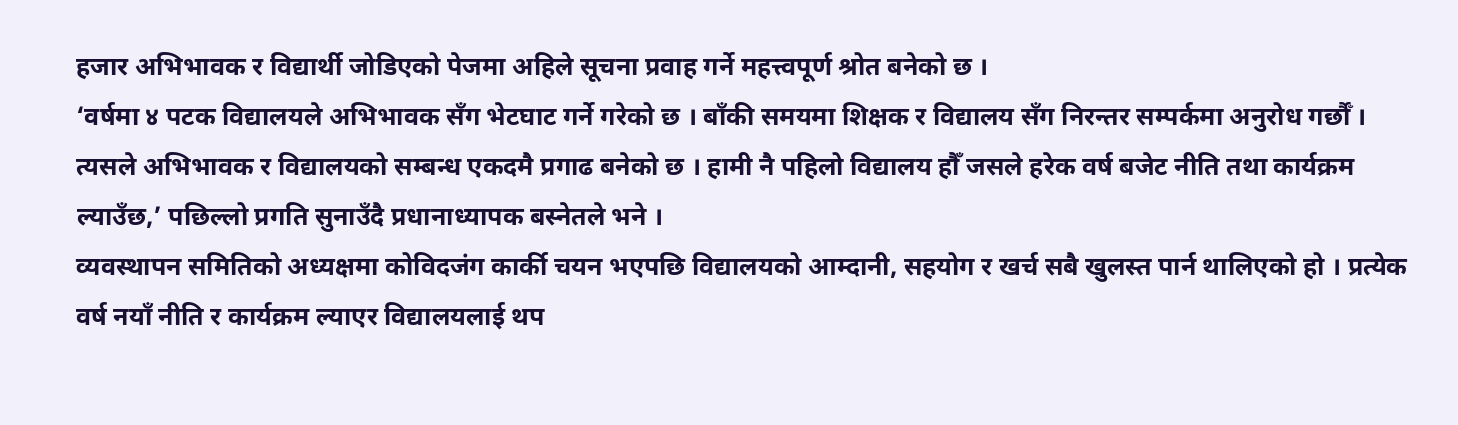हजार अभिभावक र विद्यार्थी जोडिएको पेजमा अहिले सूचना प्रवाह गर्ने महत्त्वपूर्ण श्रोत बनेको छ ।
‘वर्षमा ४ पटक विद्यालयले अभिभावक सँग भेटघाट गर्ने गरेको छ । बाँकी समयमा शिक्षक र विद्यालय सँग निरन्तर सम्पर्कमा अनुरोध गर्छौँ । त्यसले अभिभावक र विद्यालयको सम्बन्ध एकदमै प्रगाढ बनेको छ । हामी नै पहिलो विद्यालय हौँ जसले हरेक वर्ष बजेट नीति तथा कार्यक्रम ल्याउँछ,’ पछिल्लो प्रगति सुनाउँदै प्रधानाध्यापक बस्नेतले भने ।
व्यवस्थापन समितिको अध्यक्षमा कोविदजंग कार्की चयन भएपछि विद्यालयको आम्दानी, सहयोग र खर्च सबै खुलस्त पार्न थालिएको हो । प्रत्येक वर्ष नयाँ नीति र कार्यक्रम ल्याएर विद्यालयलाई थप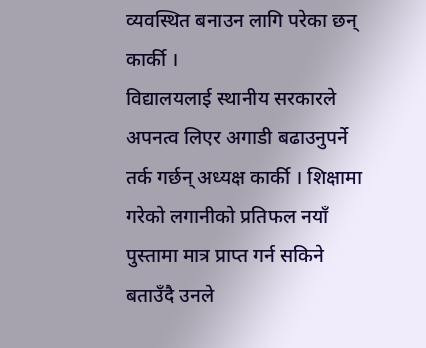व्यवस्थित बनाउन लागि परेका छन् कार्की ।
विद्यालयलाई स्थानीय सरकारले अपनत्व लिएर अगाडी बढाउनुपर्ने तर्क गर्छन् अध्यक्ष कार्की । शिक्षामा गरेको लगानीको प्रतिफल नयाँ पुस्तामा मात्र प्राप्त गर्न सकिने बताउँदै उनले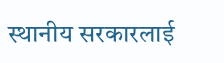स्थानीय सरकारलाई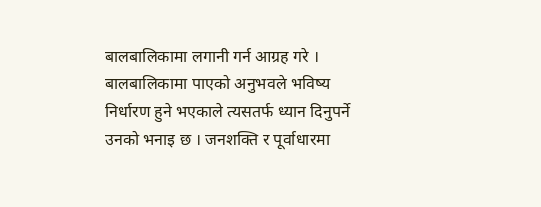बालबालिकामा लगानी गर्न आग्रह गरे । बालबालिकामा पाएको अनुभवले भविष्य निर्धारण हुने भएकाले त्यसतर्फ ध्यान दिनुपर्ने उनको भनाइ छ । जनशक्ति र पूर्वाधारमा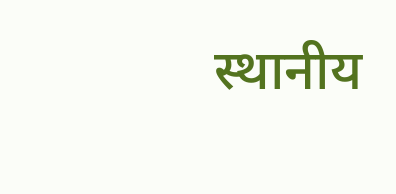स्थानीय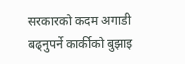सरकारको कदम अगाडी बढ्नुपर्ने कार्कीको बुझाइ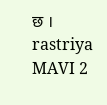छ ।
rastriya MAVI 2